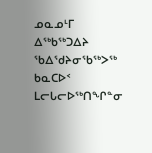ᓄᓇᓄᒻᒥ ᐃᖅᑲᖅᑐᐃᔨ ᖃᐃᖁᔨᓂᖃᖅᐳᖅ ᑲᓇᑕᐅᑉ ᒪᓕᒐᓕᐅᖅᑎᖏᓐᓂ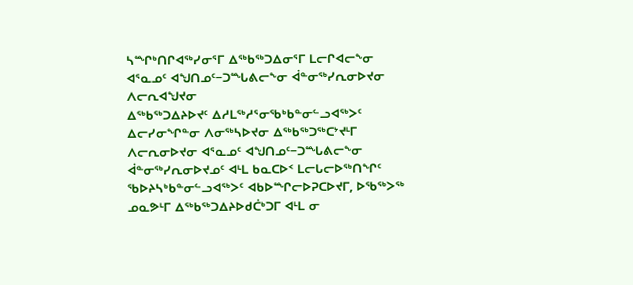ᓴᙱᒃᑎᒋᐊᖅᓯᓂᕐᒥ ᐃᖅᑲᖅᑐᐃᓂᕐᒥ ᒪᓕᒋᐊᓕᖕᓂ ᐊᕐᓇᓄᑦ ᐊᖑᑎᓄᑦ−ᑐᙵᕕᓕᖕᓂ ᐋᓐᓂᖅᓯᕆᓂᐅᔪᓂ ᐱᓕᕆᐊᖑᔪᓂ
ᐃᖅᑲᖅᑐᐃᔨᐅᔪᑦ ᐃᓱᒪᖅᓱᕐᓂᖃᒃᑲᓐᓂᓪᓗᐊᖅᐳᑦ ᐃᓕᓯᓂᖏᓐᓂ ᐱᓂᖅᓴᐅᔪᓂ ᐃᖅᑲᖅᑐᖅᑕᔾᔪᒻᒥ ᐱᓕᕆᓂᐅᔪᓂ ᐊᕐᓇᓄᑦ ᐊᖑᑎᓄᑦ−ᑐᙵᕕᓕᖕᓂ ᐋᓐᓂᖅᓯᕆᓂᐅᔪᓄᑦ ᐊᒻᒪ ᑲᓇᑕᐅᑉ ᒪᓕᒐᓕᐅᖅᑎᖏᑦ ᖃᐅᔨᓴᒃᑲᓐᓂᓪᓗᐊᖅᐳᑦ ᐊᑲᐅᙱᓕᐅᕈᑕᐅᔪᒥ, ᐅᖃᖅᐳᖅ ᓄᓇᕗᒻᒥ ᐃᖅᑲᖅᑐᐃᔨᐅᑯᑖᒃᑐᒥ ᐊᒻᒪ ᓂ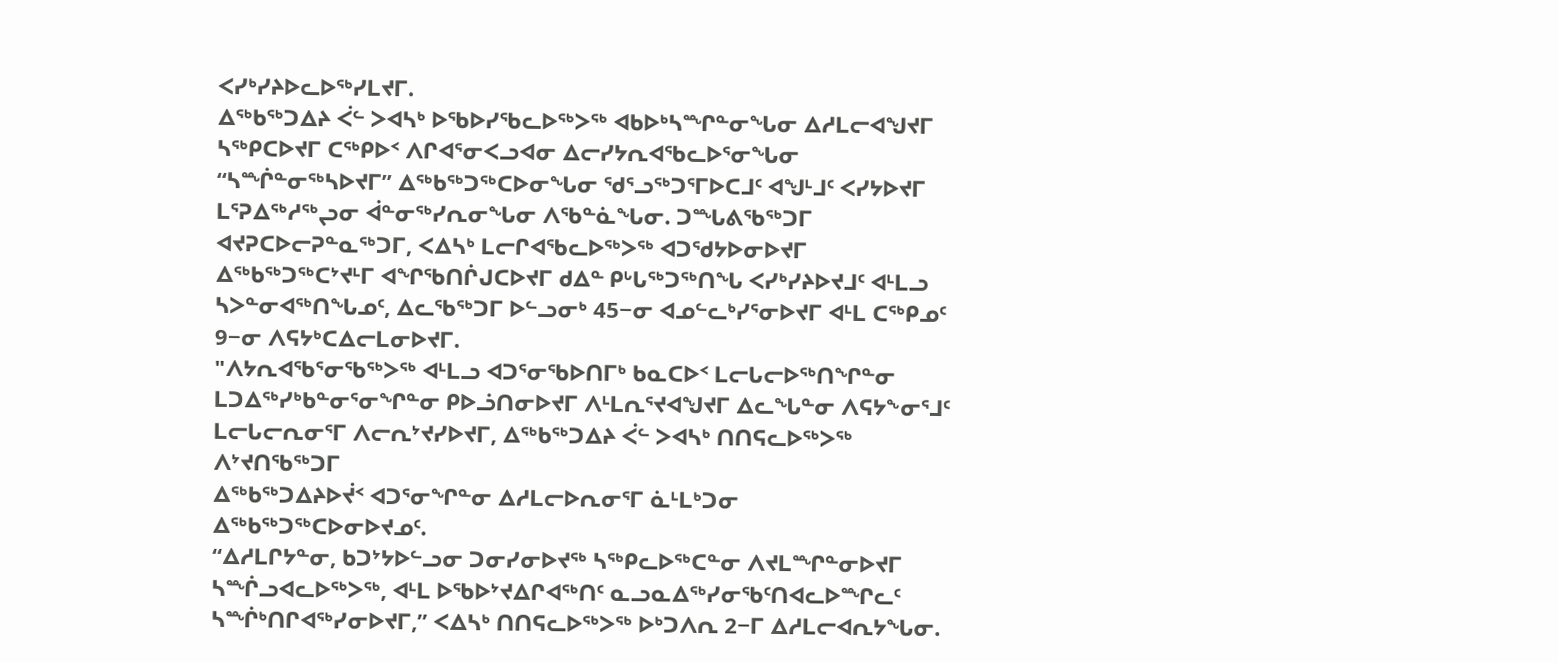ᐸᓯᒃᓯᔨᐅᓚᐅᖅᓯᒪᔪᒥ.
ᐃᖅᑲᖅᑐᐃᔨ ᐹᓪ ᐳᐊᓴᒃ ᐅᖃᐅᓯᖃᓚᐅᖅᐳᖅ ᐊᑲᐅᒃᓴᙱᓐᓂᖓᓂ ᐃᓱᒪᓕᐊᖑᔪᒥ ᓴᖅᑭᑕᐅᔪᒥ ᑕᖅᑭᐅᑉ ᐱᒋᐊᕐᓂᐸᓗᐊᓂ ᐃᓕᓯᔭᕆᐊᖃᓚᐅᕐᓂᖓᓂ “ᓴᙲᓐᓂᖅᓴᐅᔪᒥ” ᐃᖅᑲᖅᑐᖅᑕᐅᓂᖓᓂ ᖁᕐᓗᖅᑐᕐᒥᐅᑕᒧᑦ ᐊᖑᒻᒧᑦ ᐸᓯᔭᐅᔪᒥ ᒪᕐᕈᐃᖅᓱᖅᖢᓂ ᐋᓐᓂᖅᓯᕆᓂᖓᓂ ᐱᖃᓐᓈᖓᓂ. ᑐᙵᕕᖃᖅᑐᒥ ᐊᔪᕈᑕᐅᓕᕈᓐᓇᖅᑐᒥ, ᐸᐃᓴᒃ ᒪᓕᒋᐊᖃᓚᐅᖅᐳᖅ ᐊᑐᖁᔭᐅᓂᐅᔪᒥ ᐃᖅᑲᖅᑐᖅᑕᔾᔪᒻᒥ ᐊᖏᖃᑎᒌᒍᑕᐅᔪᒥ ᑯᐃᓐ ᑭᒡᒐᖅᑐᖅᑎᖓ ᐸᓯᒃᓯᔨᐅᔪᒧᑦ ᐊᒻᒪᓗ ᓴᐳᓐᓂᐊᖅᑎᖓᓄᑦ, ᐃᓚᖃᖅᑐᒥ ᐅᓪᓗᓂᒃ 45−ᓂ ᐊᓄᓪᓚᒃᓯᕐᓂᐅᔪᒥ ᐊᒻᒪ ᑕᖅᑭᓄᑦ 9−ᓂ ᐱᕋᔭᒃᑕᐃᓕᒪᓂᐅᔪᒥ.
"ᐱᔭᕆᐊᖃᕐᓂᖃᖅᐳᖅ ᐊᒻᒪᓗ ᐊᑐᕐᓂᖃᐅᑎᒥᒃ ᑲᓇᑕᐅᑉ ᒪᓕᒐᓕᐅᖅᑎᖏᓐᓂ
ᒪᑐᐃᖅᓯᒃᑲᓐᓂᕐᓂᖏᓐᓂ ᑭᐅᓘᑎᓂᐅᔪᒥ ᐱᒻᒪᕆᕐᔪᐊᖑᔪᒥ ᐃᓚᖓᓐᓂ ᐱᕋᔭᖕᓂᕐᒧᑦ
ᒪᓕᒐᓕᕆᓂᕐᒥ ᐱᓕᕆᔾᔪᓯᐅᔪᒥ, ᐃᖅᑲᖅᑐᐃᔨ ᐹᓪ ᐳᐊᓴᒃ ᑎᑎᕋᓚᐅᖅᐳᖅ ᐱᔾᔪᑎᖃᖅᑐᒥ
ᐃᖅᑲᖅᑐᐃᔨᐅᔫᑉ ᐊᑐᕐᓂᖏᓐᓂ ᐃᓱᒪᓕᐅᕆᓂᕐᒥ ᓈᒻᒪᒃᑐᓂ ᐃᖅᑲᖅᑐᖅᑕᐅᓂᐅᔪᓄᑦ.
“ᐃᓱᒪᒋᔭᓐᓂ, ᑲᑐᔾᔭᐅᓪᓗᓂ ᑐᓂᓯᓂᐅᔪᖅ ᓴᖅᑭᓚᐅᖅᑕᓐᓂ ᐱᔪᒪᙱᓐᓂᐅᔪᒥ ᓴᙲᓗᐊᓚᐅᖅᐳᖅ, ᐊᒻᒪ ᐅᖃᐅᔾᔪᐃᒋᐊᖅᑎᑦ ᓇᓗᓇᐃᖅᓯᓂᖃᑦᑎᐊᓚᐅᙱᓚᑦ ᓴᙲᒃᑎᒋᐊᖅᓯᓂᐅᔪᒥ,” ᐸᐃᓴᒃ ᑎᑎᕋᓚᐅᖅᐳᖅ ᐅᒃᑐᐱᕆ 2−ᒥ ᐃᓱᒪᓕᐊᕆᔭᖓᓂ.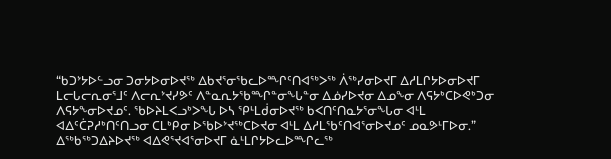“ᑲᑐᔾᔭᐅᓪᓗᓂ ᑐᓂᔭᐅᓂᐅᔪᖅ ᐃᑲᔪᕐᓂᖃᓚᐅᙱᑦᑎᐊᖅᐳᖅ ᐲᖅᓯᓂᐅᔪᒥ ᐃᓱᒪᒋᔭᐅᓂᐅᔪᒥ ᒪᓕᒐᓕᕆᓂᕐᒧᑦ ᐱᓕᕆᔾᔪᓯᕗᑦ ᐱᓐᓇᕆᔭᖃᙱᓐᓂᖓᓐᓂ ᐃᓅᓯᐅᔪᓂ ᐃᓄᖕᓂ ᐱᕋᔭᒃᑕᐅᕙᒃᑐᓂ ᐱᕋᔭᖕᓂᐅᔪᓄᑦ. ᖃᐅᔨᒪᐸᓗᒃᐳᖓ ᐅᓴ ᕿᒻᒪᑰᓂᐅᔪᖅ ᑲᐸᑎᑦᑎᓇᔭᕐᓂᖓᓂ ᐊᒻᒪ ᐊᐃᑦᑖᕈᓱᒃᑎᑦᑎᓗᓂ ᑕᒪᒃᑭᓂ ᐅᖃᐅᔾᔪᖅᑕᐅᔪᓂ ᐊᒻᒪ ᐃᓱᒪᖃᑦᑎᐊᕐᓂᐅᔪᓄᑦ ᓄᓇᕗᒻᒥᐅᓂ.”
ᐃᖅᑲᖅᑐᐃᔨᐅᔪᖅ ᐊᐃᕙᕐᔪᐊᕐᓂᐅᔪᒥ ᓈᒻᒪᒋᔭᐅᓚᐅᙱᓚᖅ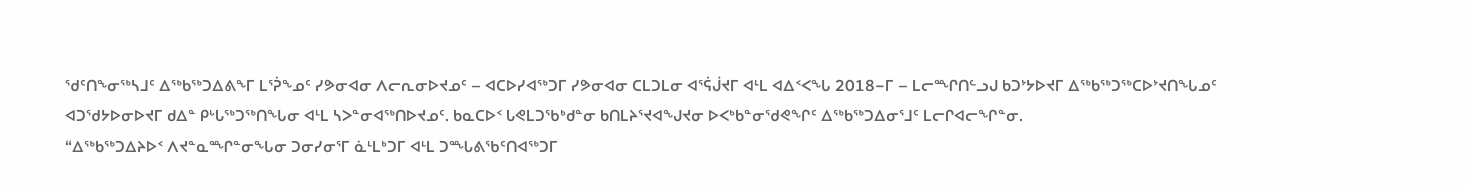ᖁᑦᑎᖕᓂᖅᓴᒧᑦ ᐃᖅᑲᖅᑐᐃᕕᖕᒥ ᒪᕐᕉᖕᓄᑦ ᓯᕗᓂᐊᓂ ᐱᓕᕆᓂᐅᔪᓄᑦ – ᐊᑕᐅᓯᐊᖅᑐᒥ ᓯᕗᓂᐊᓂ ᑕᒪᑐᒪᓂ ᐊᕐᕌᒎᔪᒥ ᐊᒻᒪ ᐊᐃᑉᐸᖓ 2018−ᒥ – ᒪᓕᙱᑎᓪᓗᒍ ᑲᑐᔾᔭᐅᔪᒥ ᐃᖅᑲᖅᑐᖅᑕᐅᔾᔪᑎᖓᓄᑦ ᐊᑐᖁᔭᐅᓂᐅᔪᒥ ᑯᐃᓐ ᑭᒡᒐᖅᑐᖅᑎᖓᓂ ᐊᒻᒪ ᓴᐳᓐᓂᐊᖅᑎᐅᔪᓄᑦ. ᑲᓇᑕᐅᑉ ᒐᕙᒪᑐᖃᒃᑯᓐᓂ ᑲᑎᒪᔨᕐᔪᐊᖑᔪᓂ ᐅᐸᒃᑲᓐᓂᖁᕙᖏᑦ ᐃᖅᑲᖅᑐᐃᓂᕐᒧᑦ ᒪᓕᒋᐊᓕᖏᓐᓂ.
“ᐃᖅᑲᖅᑐᐃᔨᐅᑉ ᐱᔪᓐᓇᙱᓐᓂᖓᓂ ᑐᓂᓯᓂᕐᒥ ᓈᒻᒪᒃᑐᒥ ᐊᒻᒪ ᑐᙵᕕᖃᑦᑎᐊᖅᑐᒥ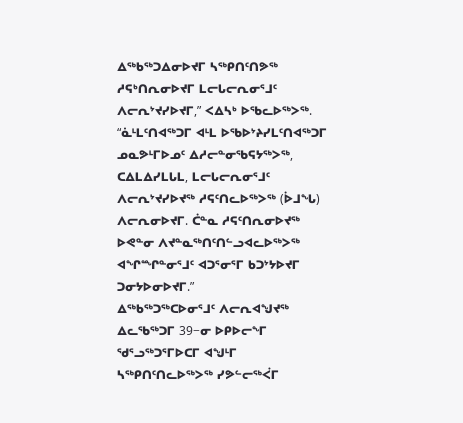ᐃᖅᑲᖅᑐᐃᓂᐅᔪᒥ ᓴᖅᑭᑎᑦᑎᕗᖅ ᓱᕋᒃᑎᕆᓂᐅᔪᒥ ᒪᓕᒐᓕᕆᓂᕐᒧᑦ ᐱᓕᕆᔾᔪᓯᐅᔪᒥ,” ᐸᐃᓴᒃ ᐅᖃᓚᐅᖅᐳᖅ. “ᓈᒻᒪᑦᑎᐊᖅᑐᒥ ᐊᒻᒪ ᐅᖃᐅᔾᔨᓯᒪᑦᑎᐊᖅᑐᒥ ᓄᓇᕗᒻᒥᐅᓄᑦ ᐃᓱᓕᓐᓂᖃᕋᔭᖅᐳᖅ, ᑕᐃᒪᐃᓯᒪᒐᒪ, ᒪᓕᒐᓕᕆᓂᕐᒧᑦ ᐱᓕᕆᔾᔪᓯᐅᔪᖅ ᓱᕋᑦᑎᓚᐅᖅᐳᖅ (ᐆᒧᖓ) ᐱᓕᕆᓂᐅᔪᒥ. ᑖᓐᓇ ᓱᕋᑦᑎᕆᓂᐅᔪᖅ ᐅᕙᓐᓂ ᐱᔪᓐᓇᖅᑎᑦᑎᓪᓗᐊᓚᐅᖅᐳᖅ ᐊᖏᙱᓐᓂᕐᒧᑦ ᐊᑐᕐᓂᕐᒥ ᑲᑐᔾᔭᐅᔪᒥ ᑐᓂᔭᐅᓂᐅᔪᒥ.”
ᐃᖅᑲᖅᑐᖅᑕᐅᓂᕐᒧᑦ ᐱᓕᕆᐊᖑᔪᖅ ᐃᓚᖃᖅᑐᒥ 39−ᓂ ᐅᑭᐅᓕᖕᒥ ᖁᕐᓗᖅᑐᕐᒥᐅᑕᒥ ᐊᖑᒻᒥ ᓴᖅᑭᑎᑦᑎᓚᐅᖅᐳᖅ ᓯᕗᓪᓕᖅᐹᒥ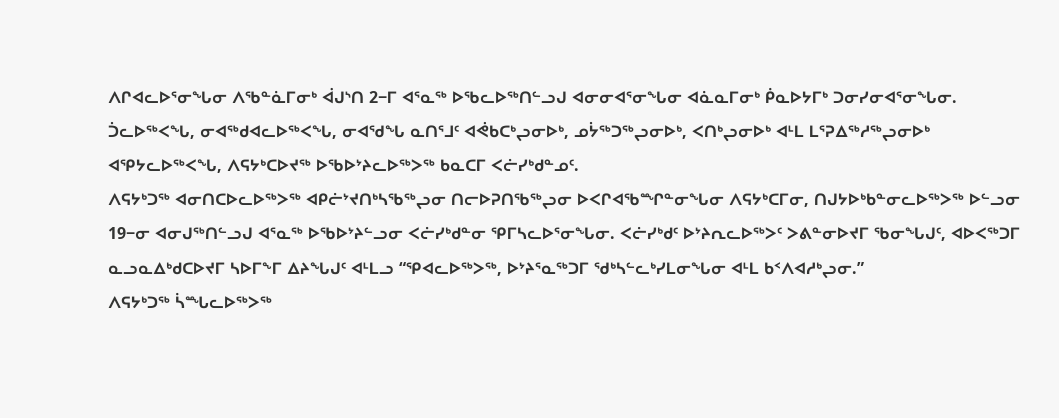ᐱᒋᐊᓚᐅᕐᓂᖓᓂ ᐱᖃᓐᓈᒥᓂᒃ ᐋᒍᔅᑎ 2−ᒥ ᐊᕐᓇᖅ ᐅᖃᓚᐅᖅᑎᓪᓗᒍ ᐊᓂᓂᐊᕐᓂᖓᓂ ᐊᓈᓇᒥᓂᒃ ᑮᓇᐅᔭᒥᒃ ᑐᓂᓯᓂᐊᕐᓂᖓᓂ. ᑑᓚᐅᖅᐸᖓ, ᓂᐊᖅᑯᐊᓚᐅᖅᐸᖓ, ᓂᐊᖁᖓ ᓇᑎᕐᒧᑦ ᐊᕚᑲᑕᒃᖢᓂᐅᒃ, ᓄᔮᖅᑐᖅᖢᓂᐅᒃ, ᐸᑎᒃᖢᓂᐅᒃ ᐊᒻᒪ ᒪᕐᕈᐃᖅᓱᖅᖢᓂᐅᒃ ᐊᕿᔭᓚᐅᖅᐸᖓ, ᐱᕋᔭᒃᑕᐅᔪᖅ ᐅᖃᐅᔾᔨᓚᐅᖅᐳᖅ ᑲᓇᑕᒥ ᐸᓖᓯᒃᑯᓐᓄᑦ.
ᐱᕋᔭᒃᑐᖅ ᐊᓂᑎᑕᐅᓚᐅᖅᐳᖅ ᐊᑭᓖᔾᔪᑎᒃᓴᖃᖅᖢᓂ ᑎᓕᐅᕈᑎᖃᖅᖢᓂ ᐅᐸᒋᐊᖃᙱᓐᓂᖓᓂ ᐱᕋᔭᒃᑕᒥᓂ, ᑎᒍᔭᐅᒃᑲᓐᓂᓚᐅᖅᐳᖅ ᐅᓪᓗᓂ 19−ᓂ ᐊᓂᒍᖅᑎᓪᓗᒍ ᐊᕐᓇᖅ ᐅᖃᐅᔾᔨᓪᓗᓂ ᐸᓖᓯᒃᑯᓐᓂ ᕿᒥᓴᓚᐅᕐᓂᖓᓂ. ᐸᓖᓯᒃᑯᑦ ᐅᔾᔨᕆᓚᐅᖅᐳᑦ ᐳᕕᓐᓂᐅᔪᒥ ᖃᓂᖓᒍᑦ, ᐊᐅᐸᖅᑐᒥ ᓇᓗᓇᐃᒃᑯᑕᐅᔪᒥ ᓴᐅᒥᖕᒥ ᐃᔨᖓᒍᑦ ᐊᒻᒪᓗ “ᕿᐊᓚᐅᖅᐳᖅ, ᐅᔾᔨᕐᓇᖅᑐᒥ ᖁᒃᓴᓪᓚᒃᓯᒪᓂᖓᓂ ᐊᒻᒪ ᑲᑉᐱᐊᓱᒃᖢᓂ.”
ᐱᕋᔭᒃᑐᖅ ᓵᙵᓚᐅᖅᐳᖅ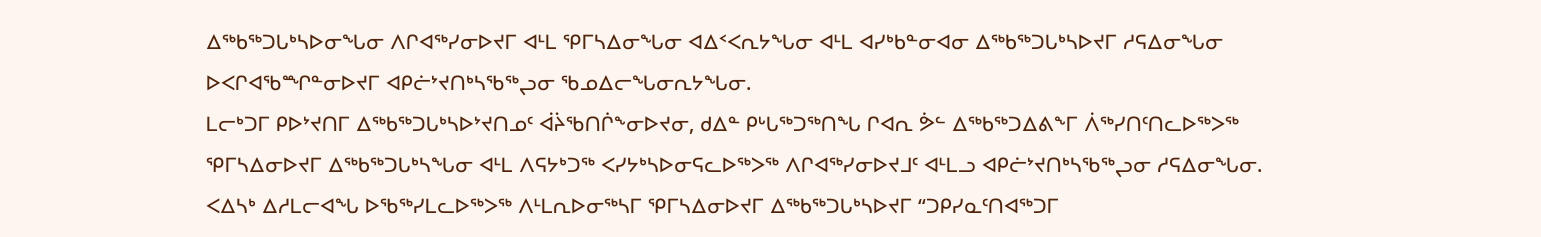ᐃᖅᑲᖅᑐᒐᒃᓴᐅᓂᖓᓂ ᐱᒋᐊᖅᓯᓂᐅᔪᒥ ᐊᒻᒪ ᕿᒥᓴᐃᓂᖓᓂ ᐊᐃᑉᐸᕆᔭᖓᓂ ᐊᒻᒪ ᐊᓯᒃᑲᓐᓂᐊᓂ ᐃᖅᑲᖅᑐᒐᒃᓴᐅᔪᒥ ᓱᕋᐃᓂᖓᓂ ᐅᐸᒋᐊᖃᙱᓐᓂᐅᔪᒥ ᐊᑭᓖᔾᔪᑎᒃᓴᖃᖅᖢᓂ ᖃᓄᐃᓕᖓᓂᕆᔭᖓᓂ.
ᒪᓕᒃᑐᒥ ᑭᐅᔾᔪᑎᒥ ᐃᖅᑲᖅᑐᒐᒃᓴᐅᔾᔪᑎᓄᑦ ᐋᔩᖃᑎᒌᖕᓂᐅᔪᓂ, ᑯᐃᓐ ᑭᒡᒐᖅᑐᖅᑎᖓ ᒋᐊᕆ ᕘᓪ ᐃᖅᑲᖅᑐᐃᕕᖕᒥ ᐲᖅᓯᑎᑦᑎᓚᐅᖅᐳᖅ ᕿᒥᓴᐃᓂᐅᔪᒥ ᐃᖅᑲᖅᑐᒐᒃᓴᖓᓂ ᐊᒻᒪ ᐱᕋᔭᒃᑐᖅ ᐸᓯᔭᒃᓴᐅᓂᕋᓚᐅᖅᐳᖅ ᐱᒋᐊᖅᓯᓂᐅᔪᒧᑦ ᐊᒻᒪᓗ ᐊᑭᓖᔾᔪᑎᒃᓴᖃᖅᖢᓂ ᓱᕋᐃᓂᖓᓂ.
ᐸᐃᓴᒃ ᐃᓱᒪᓕᐊᖓ ᐅᖃᖅᓯᒪᓚᐅᖅᐳᖅ ᐱᒻᒪᕆᐅᓂᖅᓴᒥ ᕿᒥᓴᐃᓂᐅᔪᒥ ᐃᖅᑲᖅᑐᒐᒃᓴᐅᔪᒥ “ᑐᑭᓯᓇᑦᑎᐊᖅᑐᒥ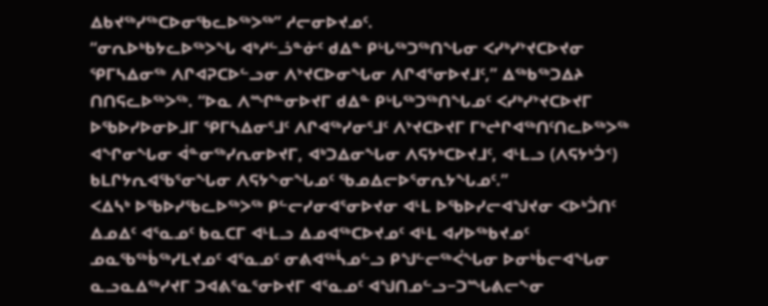ᐃᑲᔪᖅᓯᖅᑕᐅᓂᖃᓚᐅᖅᐳᖅ” ᓱᓕᓂᐅᔪᓄᑦ.
“ᓂᕆᐅᒃᑲᔭᓚᐅᖅᐳᖓ ᐊᒃᓱᓪᓘᓐᓃᑦ ᑯᐃᓐ ᑭᒡᒐᖅᑐᖅᑎᖓᓂ ᐸᓯᒃᓯᔾᔪᑕᐅᔪᓂ ᕿᒥᓴᐃᓂᖅ ᐱᒋᐊᕈᑕᐅᓪᓗᓂ ᐱᔾᔪᑕᐅᓂᖓᓂ ᐱᒋᐊᕐᓂᐅᔪᒧᑦ,” ᐃᖅᑲᖅᑐᐃᔨ ᑎᑎᕋᓚᐅᖅᐳᖅ. “ᐅᓇ ᐱᙱᓐᓂᐅᔪᒥ ᑯᐃᓐ ᑭᒡᒐᖅᑐᖅᑎᖓᓄᑦ ᐸᓯᒃᓯᔾᔪᑕᐅᔪᒥ ᐅᖃᐅᓯᐅᓂᐅᒧᒥ ᕿᒥᓴᐃᓂᕐᒧᑦ ᐱᒋᐊᖅᓯᓂᕐᒧᑦ ᐱᔾᔪᑕᐅᔪᒥ ᒥᒃᖠᒋᐊᖅᑎᑦᑎᓚᐅᖅᐳᖅ ᐊᖏᓂᖓᓂ ᐋᓐᓂᖅᓯᕆᓂᐅᔪᒥ, ᐊᒃᑐᐃᓂᖓᓂ ᐱᕋᔭᒃᑕᐅᔪᒧᑦ, ᐊᒻᒪᓗ (ᐱᕋᔭᒃᑑᑉ) ᑲᒪᒋᔭᕆᐊᖃᕐᓂᖓᓂ ᐱᕋᔭᖕᓂᖓᓄᑦ ᖃᓄᐃᓕᐅᕐᓂᕆᔭᖓᓄᑦ.”
ᐸᐃᓴᒃ ᐅᖃᐅᓯᖃᓚᐅᖅᐳᖅ ᑭᓪᓕᓯᓂᐊᕐᓂᐅᔪᓂ ᐊᒻᒪ ᐅᖃᐅᓯᓕᐊᖑᔪᓂ ᐸᐅᒃᑑᑎᑦ ᐃᓄᐃᑦ ᐊᕐᓇᓄᑦ ᑲᓇᑕᒥ ᐊᒻᒪᓗ ᐃᓄᐊᖅᑕᐅᔪᓄᑦ ᐊᒻᒪ ᐊᓯᐅᖅᑲᔪᓄᑦ ᓄᓇᖃᖅᑳᖅᓯᒪᔪᓄᑦ ᐊᕐᓇᓄᑦ ᓂᕕᐊᖅᓵᓄᓪᓗ ᑭᖑᓪᓕᖅᐹᖓᓂ ᐅᓂᒃᑳᓕᐊᖓᓂ ᓇᓗᓇᐃᖅᓯᔪᒥ ᑐᐊᕕᕐᓇᕐᓂᐅᔪᒥ ᐊᕐᓇᓄᑦ ᐊᖑᑎᓄᓪᓗ−ᑐᙵᕕᓕᖕᓂ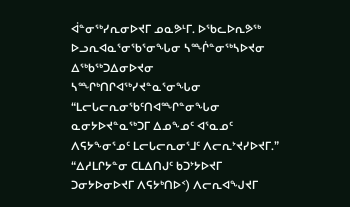ᐋᓐᓂᖅᓯᕆᓂᐅᔪᒥ ᓄᓇᕗᒻᒥ. ᐅᖃᓚᐅᕆᕗᖅ ᐅᓗᕆᐊᓇᕐᓂᖃᕐᓂᖓᓂ ᓴᙲᓐᓂᖅᓴᐅᔪᓂ ᐃᖅᑲᖅᑐᐃᓂᐅᔪᓂ ᓴᙱᒃᑎᒋᐊᖅᓯᔪᓐᓇᕐᓂᖓᓂ “ᒪᓕᒐᓕᕆᓂᖃᑦᑎᐊᙱᓐᓂᖓᓂ ᓇᓂᔭᐅᔪᓐᓇᖅᑐᒥ ᐃᓄᖕᓄᑦ ᐊᕐᓇᓄᑦ ᐱᕋᔭᖕᓂᕐᓄᑦ ᒪᓕᒐᓕᕆᓂᕐᒧᑦ ᐱᓕᕆᔾᔪᓯᐅᔪᒥ.”
“ᐃᓱᒪᒋᔭᓐᓂ ᑕᒪᐃᑎᒍᑦ ᑲᑐᔾᔭᐅᔪᒥ ᑐᓂᔭᐅᓂᐅᔪᒥ ᐱᕋᔭᒃᑎᐅᑉ) ᐱᓕᕆᐊᖑᔪᒥ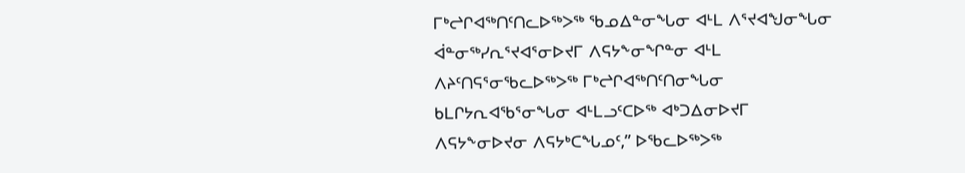ᒥᒃᖠᒋᐊᖅᑎᑦᑎᓚᐅᖅᐳᖅ ᖃᓄᐃᓐᓂᖓᓂ ᐊᒻᒪ ᐱᕐᔪᐊᖑᓂᖓᓂ ᐋᓐᓂᖅᓯᕆᕐᔪᐊᕐᓂᐅᔪᒥ ᐱᕋᔭᖕᓂᖏᓐᓂ ᐊᒻᒪ ᐱᔨᑦᑎᕋᕐᓂᖃᓚᐅᖅᐳᖅ ᒥᒃᖠᒋᐊᖅᑎᑦᑎᓂᖓᓂ ᑲᒪᒋᔭᕆᐊᖃᕐᓂᖓᓂ ᐊᒻᒪᓗᑦᑕᐅᖅ ᐊᒃᑐᐃᓂᐅᔪᒥ ᐱᕋᔭᖕᓂᐅᔪᓂ ᐱᕋᔭᒃᑕᖓᓄᑦ,” ᐅᖃᓚᐅᖅᐳᖅ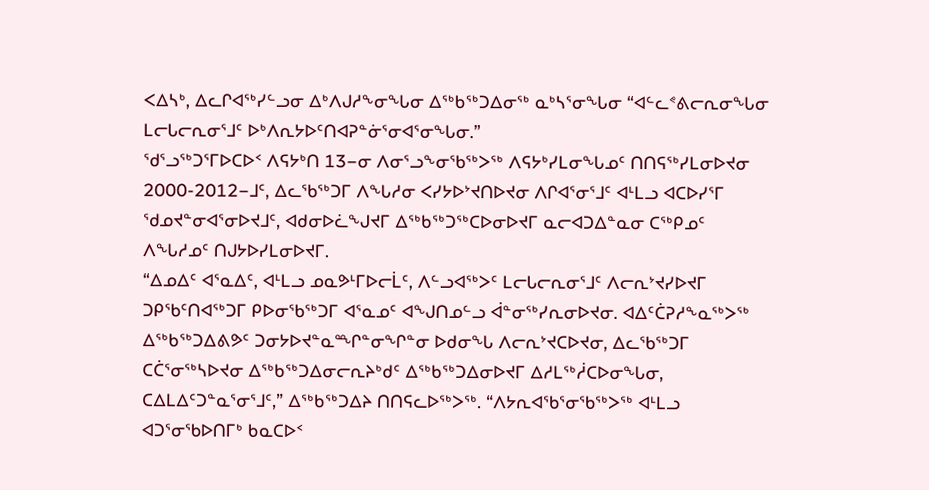ᐸᐃᓴᒃ, ᐃᓚᒋᐊᖅᓯᓪᓗᓂ ᐃᒃᐱᒍᓱᖕᓂᖓᓂ ᐃᖅᑲᖅᑐᐃᓂᖅ ᓇᒃᓴᕐᓂᖓᓂ “ᐊᓪᓚᕝᕕᓕᕆᓂᖓᓂ ᒪᓕᒐᓕᕆᓂᕐᒧᑦ ᐅᒃᐱᕆᔭᐅᑦᑎᐊᕈᓐᓃᕐᓂᐊᕐᓂᖓᓂ.”
ᖁᕐᓗᖅᑐᕐᒥᐅᑕᐅᑉ ᐱᕋᔭᒃᑎ 13−ᓂ ᐱᓂᕐᓗᖕᓂᖃᖅᐳᖅ ᐱᕋᔭᒃᓯᒪᓂᖓᓄᑦ ᑎᑎᕋᖅᓯᒪᓂᐅᔪᓂ 2000-2012−ᒧᑦ, ᐃᓚᖃᖅᑐᒥ ᐱᖓᓱᓂ ᐸᓯᔭᐅᔾᔪᑎᐅᔪᓂ ᐱᒋᐊᕐᓂᕐᒧᑦ ᐊᒻᒪᓗ ᐊᑕᐅᓯᕐᒥ ᖁᓄᔪᓐᓂᐊᕐᓂᐅᔪᒧᑦ, ᐊᑯᓂᐅᓛᖑᔪᒥ ᐃᖅᑲᖅᑐᖅᑕᐅᓂᐅᔪᒥ ᓇᓕᐊᑐᐃᓐᓇᓂ ᑕᖅᑭᓄᑦ ᐱᖓᓱᓄᑦ ᑎᒍᔭᐅᓯᒪᓂᐅᔪᒥ.
“ᐃᓄᐃᑦ ᐊᕐᓇᐃᑦ, ᐊᒻᒪᓗ ᓄᓇᕗᒻᒥᐅᓕᒫᑦ, ᐱᓪᓗᐊᖅᐳᑦ ᒪᓕᒐᓕᕆᓂᕐᒧᑦ ᐱᓕᕆᔾᔪᓯᐅᔪᒥ ᑐᑭᖃᑦᑎᐊᖅᑐᒥ ᑭᐅᓂᖃᖅᑐᒥ ᐊᕐᓇᓄᑦ ᐊᖑᑎᓄᓪᓗ ᐋᓐᓂᖅᓯᕆᓂᐅᔪᓂ. ᐊᐃᑦᑖᕈᓱᖕᓇᖅᐳᖅ ᐃᖅᑲᖅᑐᐃᕕᕗᑦ ᑐᓂᔭᐅᔪᓐᓇᙱᓐᓂᖏᓐᓂ ᐅᑯᓂᖓ ᐱᓕᕆᔾᔪᑕᐅᔪᓂ, ᐃᓚᖃᖅᑐᒥ ᑕᑖᕐᓂᖅᓴᐅᔪᓂ ᐃᖅᑲᖅᑐᐃᓂᓕᕆᔨᒃᑯᑦ ᐃᖅᑲᖅᑐᐃᓂᐅᔪᒥ ᐃᓱᒪᖅᓲᑕᐅᓂᖓᓂ, ᑕᐃᒪᐃᑦᑐᓐᓇᕐᓂᕐᒧᑦ,” ᐃᖅᑲᖅᑐᐃᔨ ᑎᑎᕋᓚᐅᖅᐳᖅ. “ᐱᔭᕆᐊᖃᕐᓂᖃᖅᐳᖅ ᐊᒻᒪᓗ ᐊᑐᕐᓂᖃᐅᑎᒥᒃ ᑲᓇᑕᐅᑉ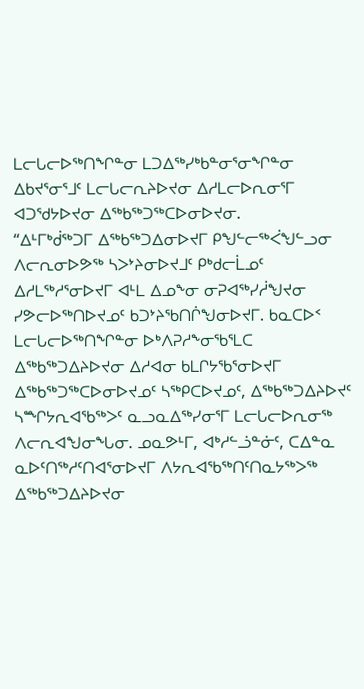ᒪᓕᒐᓕᐅᖅᑎᖏᓐᓂ ᒪᑐᐃᖅᓯᒃᑲᓐᓂᕐᓂᖏᓐᓂ ᐃᑲᔪᕐᓂᕐᒧᑦ ᒪᓕᒐᓕᕆᔨᐅᔪᓂ ᐃᓱᒪᓕᐅᕆᓂᕐᒥ ᐊᑐᖁᔭᐅᔪᓂ ᐃᖅᑲᖅᑐᖅᑕᐅᓂᐅᔪᓂ.
“ᐃᒻᒥᒃᑰᖅᑐᒥ ᐃᖅᑲᖅᑐᐃᓂᐅᔪᒥ ᑭᖑᓪᓕᖅᐹᖑᓪᓗᓂ ᐱᓕᕆᓂᐅᕗᖅ ᓴᐳᔾᔨᓂᐅᔪᒧᑦ ᑭᒃᑯᓕᒫᓄᑦ ᐃᓱᒪᖅᓱᕐᓂᐅᔪᒥ ᐊᒻᒪ ᐃᓄᖕᓂ ᓂᕈᐊᖅᓯᓲᖑᔪᓂ ᓯᕗᓕᐅᖅᑎᐅᔪᓄᑦ ᑲᑐᔾᔨᖃᑎᒌᖑᓂᐅᔪᒥ. ᑲᓇᑕᐅᑉ ᒪᓕᒐᓕᐅᖅᑎᖏᓐᓂ ᐅᒃᐱᕈᓱᖕᓂᖃᕐᒪᑕ ᐃᖅᑲᖅᑐᐃᔨᐅᔪᓂ ᐃᓱᐊᓂ ᑲᒪᒋᔭᖃᕐᓂᐅᔪᒥ ᐃᖅᑲᖅᑐᖅᑕᐅᓂᐅᔪᓄᑦ ᓴᖅᑭᑕᐅᔪᓄᑦ, ᐃᖅᑲᖅᑐᐃᔨᐅᔪᑦ ᓴᙱᔭᕆᐊᖃᖅᐳᑦ ᓇᓗᓇᐃᖅᓯᓂᕐᒥ ᒪᓕᒐᓕᐅᕆᓂᖅ ᐱᓕᕆᐊᖑᓂᖓᓂ. ᓄᓇᕗᒻᒥ, ᐊᒃᓱᓪᓘᓐᓃᑦ, ᑕᐃᓐᓇ ᓇᐅᑦᑎᖅᓱᑦᑎᐊᕐᓂᐅᔪᒥ ᐱᔭᕆᐊᖃᖅᑎᑦᑎᓇᔭᖅᐳᖅ ᐃᖅᑲᖅᑐᐃᔨᐅᔪᓂ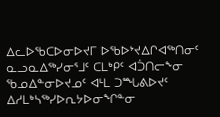ᐃᓚᐅᖃᑕᐅᓂᐅᔪᒥ ᐅᖃᐅᔾᔪᐃᒋᐊᖅᑎᓂᑦ ᓇᓗᓇᐃᖅᓯᓂᕐᒧᑦ ᑕᒪᒃᑭᑦ ᐊᑑᑎᓕᖕᓂ ᖃᓄᐃᓐᓂᐅᔪᓄᑦ ᐊᒻᒪ ᑐᙵᕕᐅᔪᑦ ᐃᓱᒪᒃᓴᖅᓯᐅᕆᔭᐅᓂᖏᓐᓂ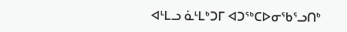ᐊᒻᒪᓗ ᓈᒻᒪᒃᑐᒥ ᐊᑐᖅᑕᐅᓂᖃᕐᓗᑎᒃ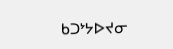ᑲᑐᔾᔭᐅᔪᓂ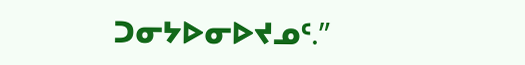ᑐᓂᔭᐅᓂᐅᔪᓄᑦ.”